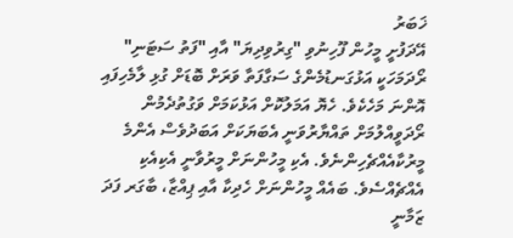ޚަބަރު
އޭދަފުށީ މީހުން ފޫހިނުވި "ގިރުވިދިޔަ" އާއި "ފަތު ސަޓަނި"
ރޯދަމަހަކީ އަޅުގަނޑުމެންގެ ސަގާފަތާ ވަރަށް ބޮޑަށް ގުޅި ލާމެހިފައި އޮންނަ މަހެކެވެ. ހެޔޮ އަމަލުކޮށް އަޅުކަމަށް ވަގުތުދެމުން ރޯދަވީއްލުމަށް ތައްޔާރުވަނީ އެބަޔަކަށް އަބަދުވެސް އެންމެ މީރުކާއެއްޗެހިންނެވެ. އެކި މީހުންނަށް މީރުވާނީ އެކިއެކި އެއްޗެއްސެވެ. ބައެއް މީހުންނަށް ހެދިކާ އާއި ޕިއްޒާ، ބާގަރ ފަދަ ޒަމާނީ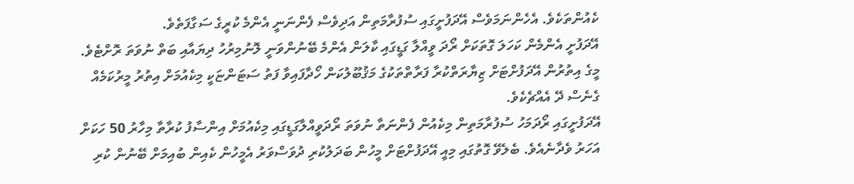ކެއުންތަކެވެ. އެހެންނަމަވެސް އޭދަފުށީގައި ސުފުރާމަތިން އަދިވެސް ފެންނަނީ އެންމެ ކުރީގެ ސަގާފަތެވެ.
އޭދަފުށީ އެންމެން ކަހަލަ ގޮތަކަށް ރޯދަ ވީއްލާ ގަޑީގައި ކާލަން އެންމެ ބޭނުންވަނީ ލޮނުމިރުހު ދިޔައާއި ބަތް ނުވަތަ ރޮށްޓެވެ. މީގެ އިތުރުން އޭދަފުށްޓަށް ޒިޔާރަތްކުރާ ފަރާތްތަކުގެ މަޤުބޫލުކަން ހޯދާފައިވާ ފަތު ސަޓަންޏަކީ މިކެއުމަށް އިތުރު މީރުކަމެއް ގެނެސް ދޭ އެއްޗެކެވެ.
އޭދަފުށީގައި ރޯދަމަހު ސުފުރާމަތިން މިކެއުން ފެންނަތާ ނުވަތަ ރޯދަވީއްލާގަޑީގައި މިކެއުމަށް އިންސާފު ކުރާތާ މިހާރު 50 ހަކަށް އަހަރު ވެދާނެއެވެ. ބެލެވޭ ގޮތުގައި މިއީ އޭދަފުށްޓަށް މީހުން ބަދަލުކުރި ދުވަސްވަރު އެމީހުން ކެއިން ބުއިމަށް ބޭނުން ކުރި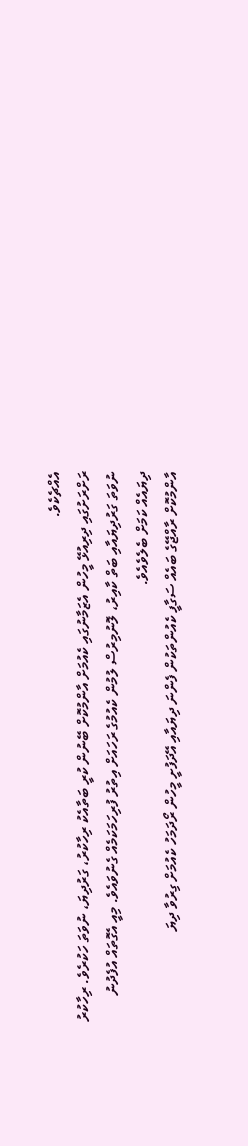އެއްޗެކެވެ.
ރަށްރަށުގައި ދިރިއުޅޭ މީހުން އެޒަމާނުގައި ކެއުމަށް އާންމުކޮށް ބޭނުން ކުރީ ބަތާއެކު ރިހާކުރު، ގަރުދިޔަ، ނުވަތަ ހަކުރެވެ. ރިހާކުރު ނުވަތަ ގަރުދިޔައާއި ބަތް ކާއިރު، ލޮނުމިރުސް ލުމުން ކެއުމުގެ ރަހައަށް އިތުރު ފުރިހަމަކަމެއް ގެނުވައެވެ. މިއީ އެގޮތައް އުފެދުނު ދިޔައެއް ކަމަށް ބެލެވެއެވެ.
އާންމުކޮށް ރާއްޖޭގެ ބައެއް ސަގާފީ ކެއުންތަކުން ފެންނަ ދިޔައާއި އޭދަފުށީ މީހުން ރޯދަމަހު ކެއުމަށް ގިރުވާ ދިޔަ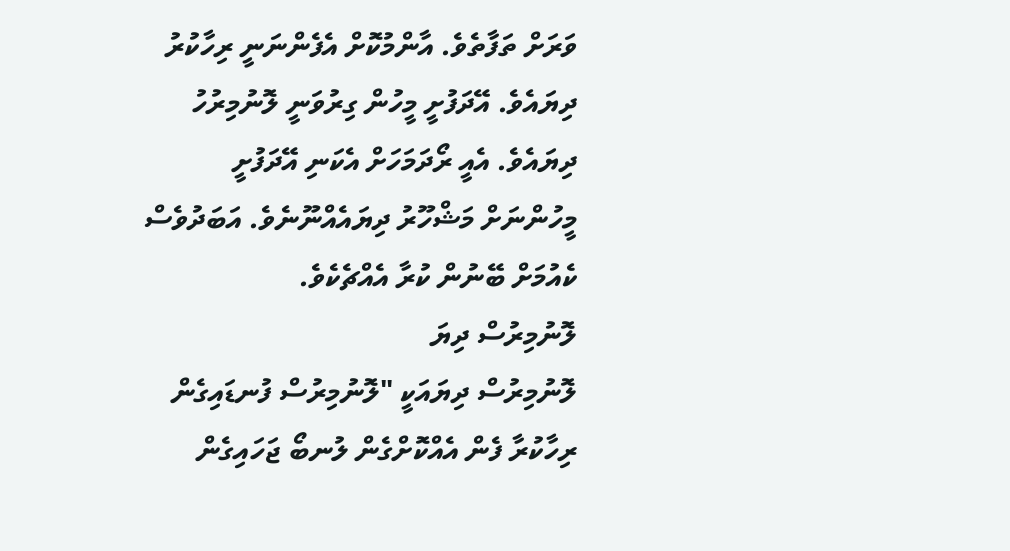ވަރަށް ތަފާތެވެ. އާންމުކޮށް އެފެންނަނީ ރިހާކުރު ދިޔައެވެ. އޭދަފުށީ މީހުން ގިރުވަނީ ލޮނުމިރުހު ދިޔައެވެ. އެއީ ރޯދަމަހަށް އެކަނި އޭދަފުށީ މީހުންނަށް މަޝްހޫރު ދިޔައެއްނޫނެވެ. އަބަދުވެސް ކެއުމަށް ބޭނުން ކުރާ އެއްޗެކެވެ.
ލޮނުމިރުސް ދިޔަ
ލޮނުމިރުސް ދިޔައަކީ "ލޮނުމިރުސް ފުނޑައިގެން ރިހާކުރާ ފެން އެއްކޮށްގެން ލުނބޯ ޖަހައިގެން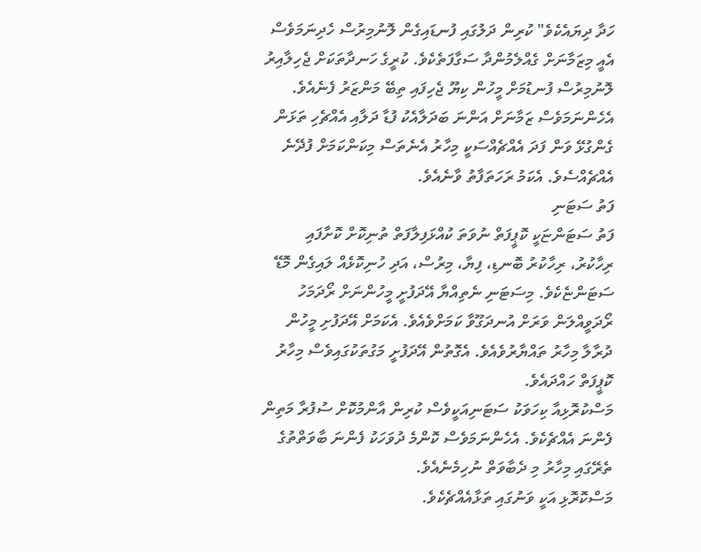ހަދާ ދިޔައެކެވެ" ކުރިން ދަލުގައި ފުނޑައިގެން ލޮނުމިރުސް ހެދިނަމަވެސް އެއީ މިޒަމާނަށް ގެއްލެމުންދާ ސަގާފަތެކެވެ. ކުރީގެ ހަނދާތަކަށް ޖެހިލާއިރު ލޮނުމިރުސް ފުނޑުމަށް މީހުން ކިޔޫ ޖެހިފައި ތިބޭ މަންޒަރު ފެނެއެވެ. އެހެންނަމަވެސް ޒަމާނަށް އަންނަ ބަދަލާއެކު ފުޑާ ދަލާއި އެއްޗެހި ތަޅަން ގެންގުޅޭ ވަން ފަދަ އެއްޗެއްސަކީ މިހާރު އެނެތަސް މިކަންކަމަށް ފުދޭނެ އެއްޗެއްސެވެ. އެކަމު ރަހަތަފާތު ވާނެއެވެ.
ފަތު ސަޓަނި
ފަތު ސަޓަންޏަކީ ކޮޕީފަތް ނުވަތަ ކުއްޅަފިލާފަތް ތުނިކޮށް ކޮށާފައި ރިހާކުރު، ރިހާކުރު ބޮނޑި، ފިޔާ، މިރުސް، އަދި ހުނިކޮޅެއް ލައިގެން މޮޑޭ ސަޓަންޏެކެވެ. މިސަޓަނި ނެތިއްޔާ އޭދަފުށީ މީހުންނަށް ރޯދަމަހު ރޯދަވީއްލަން ވަރަށް އުނދަގޫވާ ކަމަށްވެއެވެ. އެކަމަށް އޭދަފުށި މީހުން ދުރާލާ މިހާރު ތައްޔާރުވެއެވެ. އެގޮތުން އޭދަފުށީ މަގުތަކުގައިވެސް މިހާރު ކޮޕީފަތް ހައްދައެވެ.
މަސްކުރޮޅިއާ ކިހަވަކު ސަޓަނިއަކީވެސް ކުރިން އާންމުކޮށް ސުފުރާ މަތިން ފެންނަ އެއްޗެކެވެ. އެހެންނަމަވެސް ކޮންމެ ދުވަހަކު ފެންނަ ބާވަތްތުގެ ތެރޭގައި މިހާރު މި ދެބާވަތް ނުހިމެނެއެވެ.
މަސްކޮރޮޅި އަކީ ވަނުގައި ތަޅާއެއްޗެކެވެ.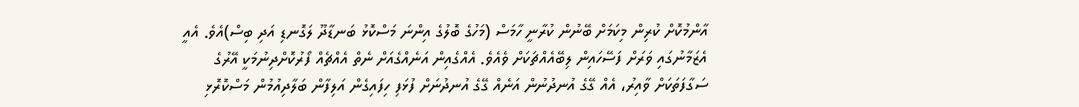އާންމުކޮށް ކުރިން މިކަމަށް ބޭނުން ކުރާނީ ހާމަސް (މަހުގެ ބޮލުގެ އިންނަ މަސްކޮޅު ބަނޑާދޫ ލަގޮނޑި އަދި ބިސް)އެވެ. އެއީ އެޒަމާނުގައި ވަރަށް ފަސޭހައިން ލިބޭއެއްޗަކަށް ވެއެވެ. އެއްގެއިން އަނެއްގެއަށް ނެތް އެއްޗެއް ފޯރުކޮށްދިނުމަކީ އޭރުގެ ސަގާފަތަކަށް ވާއިރު، އެއް ގޭގެ އުނދުނުން އަނެއް ގޭގެ އުނދުނަށް ފުޅަފި ހިފައިގެން އަލިފާން ބަލާދިއުމުން މަސްކޮރޮޅި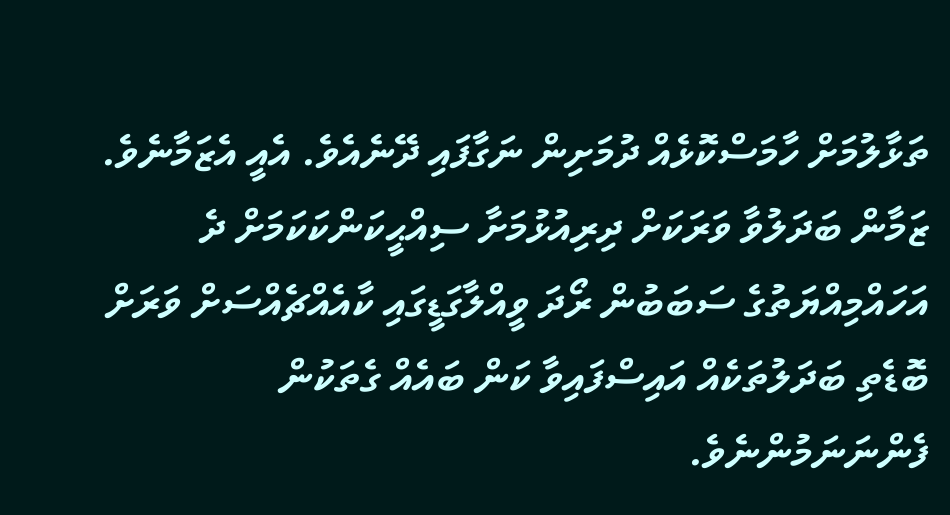ތަޅާލުމަށް ހާމަސްކޮޅެއް ދުމަށިން ނަގާފައި ދޭނެއެވެ. އެއީ އެޒަމާނެވެ.
ޒަމާން ބަދަލުވާ ވަރަކަށް ދިރިއުޅުމަށާ ސިއްޙީކަންކަކަމަށް ދެ އަހައްމިއްޔަތުގެ ސަބަބުން ރޯދަ ވީއްލާގަޑީގައި ކާއެއްޗެއްސަށް ވަރަށް ބޮޑެތި ބަދަލުތަކެއް އައިސްފައިވާ ކަން ބައެއް ގެތަކުން ފެންނަނަމުންނެވެ.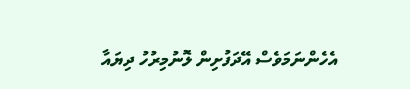އެހެންނަމަވެސް އޭދަފުށިން ލޮނުމިރުހު ދިޔައާ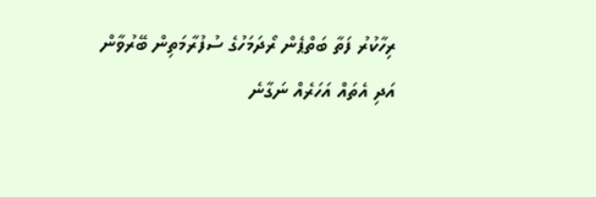ރިހާކުރު ފަތާ ބަތްޕެން ރޯދަމަހުގެ ސުފުރާމަތިން ބޭރުވާން އަދި އެތައް އަހަރެއް ނަގާނެ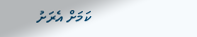ކަމަށް އެރަށު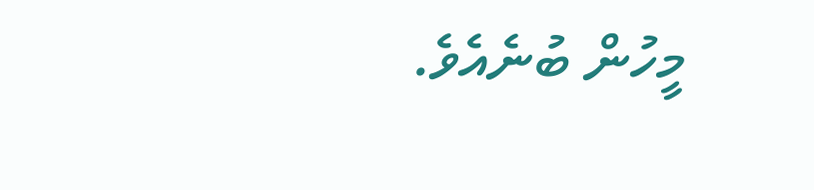މީހުން ބުނެއެވެ.